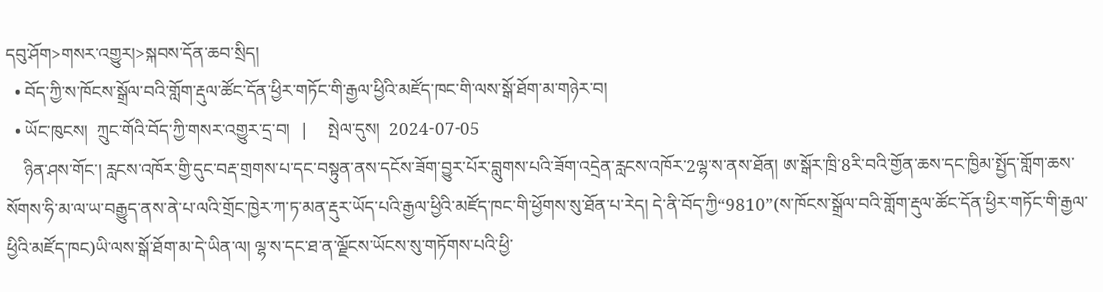དབུ་ཤོག>གསར་འགྱུར།>སྐབས་དོན་ཆབ་སྲིད།
  • བོད་ཀྱི་ས་ཁོངས་སྒྲོལ་བའི་གློག་རྡུལ་ཚོང་དོན་ཕྱིར་གཏོང་གི་རྒྱལ་ཕྱིའི་མཛོད་ཁང་གི་ལས་སྒོ་ཐོག་མ་གཉེར་བ།
  • ཡོང་ཁུངས།  ཀྲུང་གོའི་བོད་ཀྱི་གསར་འགྱུར་དྲ་བ།   |     སྤེལ་དུས།  2024-07-05
    ཉིན་ཤས་གོང་། རླངས་འཁོར་གྱི་དུང་བརྡ་གྲགས་པ་དང་བསྟུན་ནས་དངོས་ཟོག་བྱུར་པོར་བླུགས་པའི་ཟོག་འདྲེན་རླངས་འཁོར་2ལྷ་ས་ནས་ཐོན། ཨ་སྒོར་ཁྲི་8རི་བའི་གྱོན་ཆས་དང་ཁྱིམ་སྤྱོད་གློག་ཆས་སོགས་ཧི་མ་ལ་ཡ་བརྒྱུད་ནས་ནེ་པ་ལའི་གྲོང་ཁྱེར་ཀ་ཏ་མན་རྡུར་ཡོད་པའི་རྒྱལ་ཕྱིའི་མཛོད་ཁང་གི་ཕྱོགས་སུ་ཐོན་པ་རེད། དེ་ནི་བོད་ཀྱི“9810”(ས་ཁོངས་སྒྲོལ་བའི་གློག་རྡུལ་ཚོང་དོན་ཕྱིར་གཏོང་གི་རྒྱལ་ཕྱིའི་མཛོད་ཁང)ཡི་ལས་སྒོ་ཐོག་མ་དེ་ཡིན་ལ། ལྷ་ས་དང་ཐ་ན་ལྗོངས་ཡོངས་སུ་གཏོགས་པའི་ཕྱི་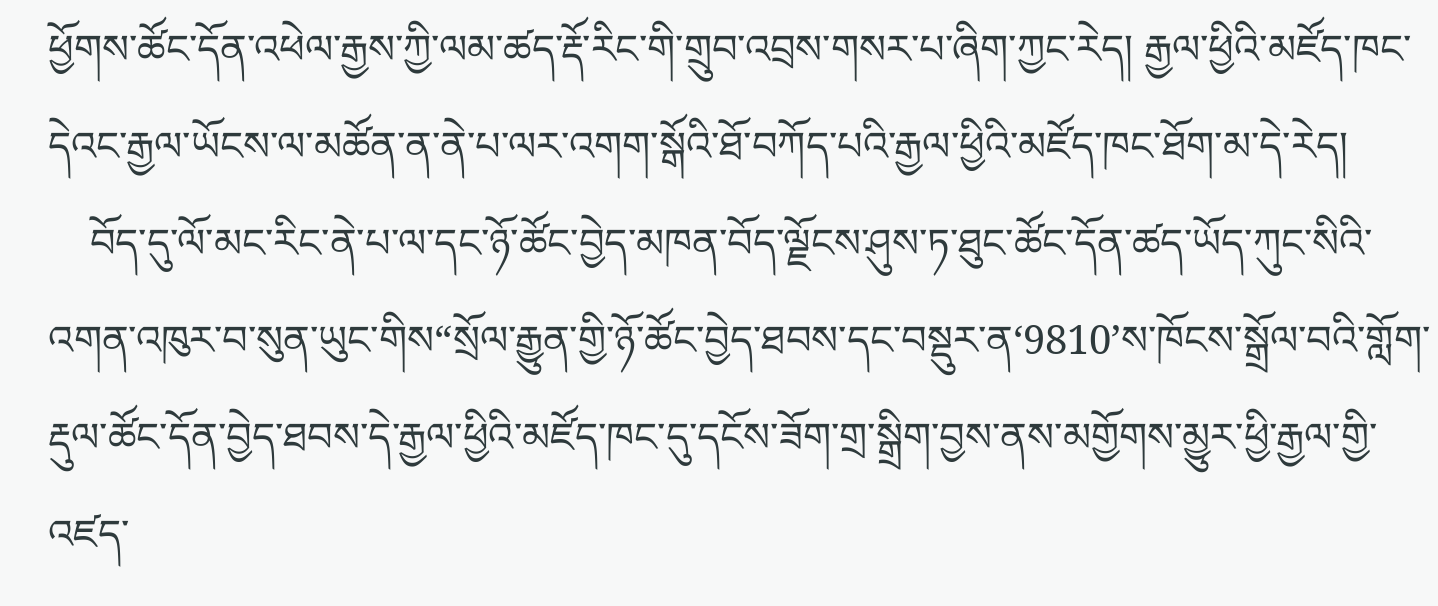ཕྱོགས་ཚོང་དོན་འཕེལ་རྒྱས་ཀྱི་ལམ་ཚད་རྡོ་རིང་གི་གྲུབ་འབྲས་གསར་པ་ཞིག་ཀྱང་རེད། རྒྱལ་ཕྱིའི་མཛོད་ཁང་དེའང་རྒྱལ་ཡོངས་ལ་མཚོན་ན་ནེ་པ་ལར་འགག་སྒོའི་ཐོ་བཀོད་པའི་རྒྱལ་ཕྱིའི་མཛོད་ཁང་ཐོག་མ་དེ་རེད།
    བོད་དུ་ལོ་མང་རིང་ནེ་པ་ལ་དང་ཉོ་ཚོང་བྱེད་མཁན་བོད་ལྗོངས་ཤུས་ཏ་ཐུང་ཚོང་དོན་ཚད་ཡོད་ཀུང་སིའི་འགན་འཁུར་བ་སུན་ཡུང་གིས“སྲོལ་རྒྱུན་གྱི་ཉོ་ཚོང་བྱེད་ཐབས་དང་བསྡུར་ན‘9810’ས་ཁོངས་སྒྲོལ་བའི་གློག་རྡུལ་ཚོང་དོན་བྱེད་ཐབས་དེ་རྒྱལ་ཕྱིའི་མཛོད་ཁང་དུ་དངོས་ཟོག་གྲ་སྒྲིག་བྱས་ནས་མགྱོགས་མྱུར་ཕྱི་རྒྱལ་གྱི་འཛད་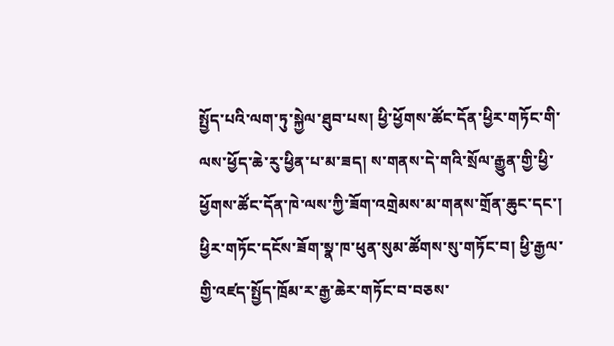སྤྱོད་པའི་ལག་ཏུ་སྐྱེལ་ཐུབ་པས། ཕྱི་ཕྱོགས་ཚོང་དོན་ཕྱིར་གཏོང་གི་ལས་ཕྱོད་ཆེ་རུ་ཕྱིན་པ་མ་ཟད། ས་གནས་དེ་གའི་སྲོལ་རྒྱུན་གྱི་ཕྱི་ཕྱོགས་ཚོང་དོན་ཁེ་ལས་ཀྱི་ཟོག་འགྲེམས་མ་གནས་གྲོན་ཆུང་དང་། ཕྱིར་གཏོང་དངོས་ཟོག་སྣ་ཁ་ཕུན་སུམ་ཚོགས་སུ་གཏོང་བ། ཕྱི་རྒྱལ་གྱི་འཛད་སྤྱོད་ཁྲོམ་ར་རྒྱ་ཆེར་གཏོང་བ་བཅས་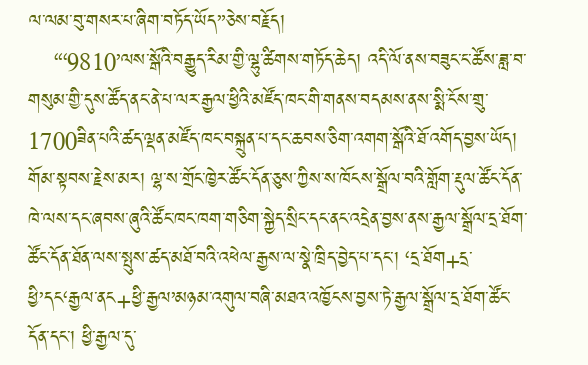ལ་ལམ་བུ་གསར་པ་ཞིག་བཏོད་ཡོད”ཅེས་བརྗོད།
    “‘9810’ལས་སྒོའི་བརྒྱུད་རིམ་གྱི་ལྷུ་ཚིགས་གཏོད་ཆེད། འདི་ལོ་ནས་བཟུང་ང་ཚོས་ཟླ་བ་གསུམ་གྱི་དུས་ཚོད་ནང་ནེ་པ་ལར་རྒྱལ་ཕྱིའི་མཛོད་ཁང་གི་གནས་བདམས་ནས་སྨི་ངོས་གྲུ་1700ཟིན་པའི་ཚད་ལྡན་མཛོད་ཁང་བསྐྲུན་པ་དང་ཆབས་ཅིག་འགག་སྒོའི་ཐོ་འགོད་བྱས་ཡོད། གོམ་སྟབས་རྗེས་མར། ལྷ་ས་གྲོང་ཁྱེར་ཚོང་དོན་ཅུས་ཀྱིས་ས་ཁོངས་སྒྲོལ་བའི་གློག་རྡུལ་ཚོང་དོན་ཁེ་ལས་དང་ཞབས་ཞུའི་ཚོང་ཁང་ཁག་གཅིག་སྐྱེད་སྲིང་དང་ནང་འདྲེན་བྱས་ནས་རྒྱལ་སྒྲོལ་དྲ་ཐོག་ཚོང་དོན་ཐོན་ལས་སྤུས་ཚད་མཐོ་བའི་འཕེལ་རྒྱས་ལ་སྣེ་ཁྲིད་བྱེད་པ་དང་། ‘དྲ་ཐོག+དྲ་ཕྱི’དང‘རྒྱལ་ནང+ཕྱི་རྒྱལ’མཉམ་འགུལ་བཞི་མཐའ་འཁྱོངས་བྱས་ཏེ་རྒྱལ་སྒྲོལ་དྲ་ཐོག་ཚོང་དོན་དང་། ཕྱི་རྒྱལ་དུ་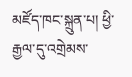མཛོད་ཁང་སྐྲུན་པ། ཕྱི་རྒྱལ་དུ་འགྲེམས་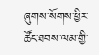ཞུགས་སོགས་ཕྱིར་ཚོང་ཐབས་ལམ་གྱི་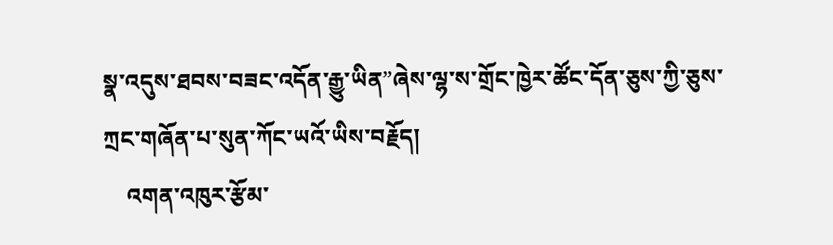སྣ་འདུས་ཐབས་བཟང་འདོན་རྒྱུ་ཡིན”ཞེས་ལྷ་ས་གྲོང་ཁྱེར་ཚོང་དོན་ཅུས་ཀྱི་ཅུས་ཀྲང་གཞོན་པ་སུན་ཀོང་ཡའོ་ཡིས་བརྗོད།
    འགན་འཁུར་རྩོམ་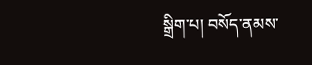སྒྲིག་པ། བསོད་ནམས་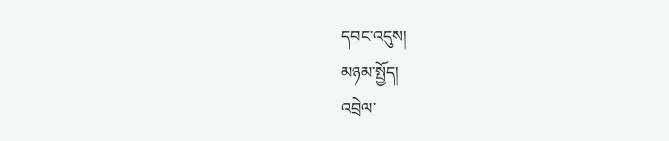དབང་འདུས།
མཉམ་སྤྱོད།
འབྲེལ་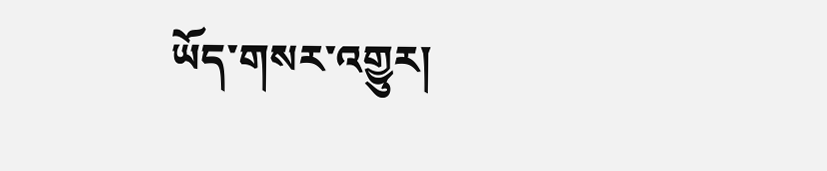ཡོད་གསར་འགྱུར།